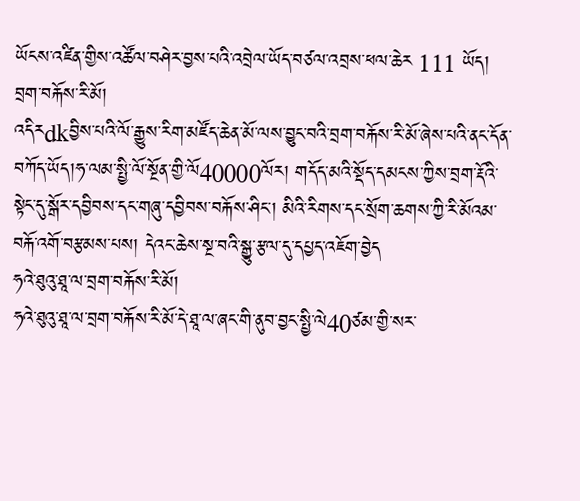ཡོངས་འཛིན་གྱིས་འཚོལ་བཤེར་བྱས་པའི་འབྲེལ་ཡོད་བཙལ་འབྲས་ཕལ་ཆེར 111 ཡོད།
བྲག་བརྐོས་རི་མོ།
འདིརdkབྱིས་པའི་ལོ་རྒྱུས་རིག་མཛོད་ཆེན་མོ་ལས་བྱུང་བའི་བྲག་བརྐོས་རི་མོ་ཞེས་པའི་ནང་དོན་བཀོད་ཡོད།ཧ་ལམ་སྤྱི་ལོ་སྔོན་གྱི་ལོ40000ལོར། གདོད་མའི་སྡོད་དམངས་ཀྱིས་བྲག་རྡོའི་སྟེང་དུ་སྒོར་དབྱིབས་དང་གཞུ་དབྱིབས་བརྐོས་ཤིང་། མིའི་རིགས་དང་སྲོག་ཆགས་ཀྱི་རི་མོའམ་བརྐོ་འགོ་བརྩམས་པས། དེའང་ཆེས་སྔ་བའི་སྒྱུ་རྩལ་དུ་དཔྱད་འཇོག་བྱེད
ཧའེ་ཐུའུ་ཐཱ་ལ་བྲག་བརྐོས་རི་མོ།
ཧའེ་ཐུའུ་ཐཱ་ལ་བྲག་བརྐོས་རི་མོ་དེ་ཐཱ་ལ་ཞང་གི་ནུབ་བྱང་སྤྱི་ལེ40ཙམ་གྱི་སར་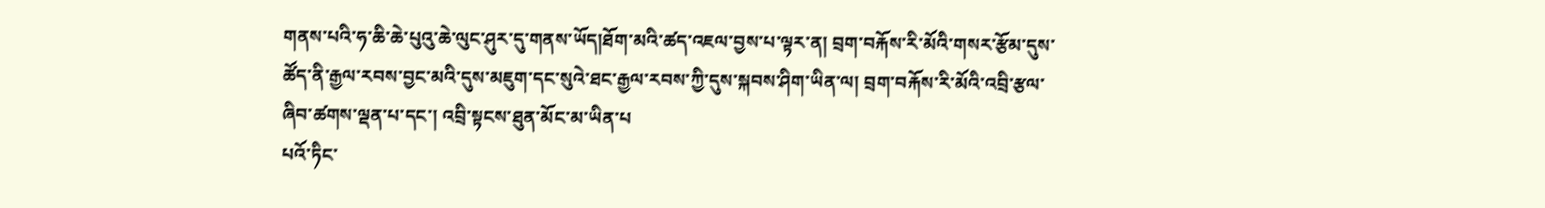གནས་པའི་ཧ་ཆི་ཆེ་པུའུ་ཆེ་ལུང་ཤུར་དུ་གནས་ཡོད།ཐོག་མའི་ཚད་འཇལ་བྱས་པ་ལྟར་ན། བྲག་བརྐོས་རི་མོའི་གསར་རྩོམ་དུས་ཚོད་ནི་རྒྱལ་རབས་བྱང་མའི་དུས་མཇུག་དང་སུའེ་ཐང་རྒྱལ་རབས་ཀྱི་དུས་སྐབས་ཤིག་ཡིན་ལ། བྲག་བརྐོས་རི་མོའི་འབྲི་རྩལ་ཞིབ་ཚགས་ལྡན་པ་དང་། འབྲི་སྟངས་ཐུན་མོང་མ་ཡིན་པ
པའོ་ཏིང་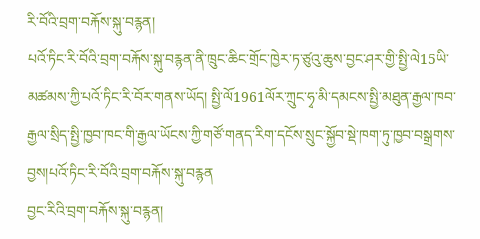རི་བོའི་བྲག་བརྐོས་སྐུ་བརྙན།
པའོ་ཏིང་རི་བོའི་བྲག་བརྐོས་སྐུ་བརྙན་ནི་ཁྲུང་ཆིང་གྲོང་ཁྱེར་ཏ་ཙུའུ་ཆུས་བྱང་ཤར་གྱི་སྤྱི་ལེ15ཡི་མཚམས་ཀྱི་པའོ་ཏིང་རི་བོར་གནས་ཡོད། སྤྱི་ལོ1961ལོར་ཀྲུང་ཧྭ་མི་དམངས་སྤྱི་མཐུན་རྒྱལ་ཁབ་རྒྱལ་སྲིད་སྤྱི་ཁྱབ་ཁང་གི་རྒྱལ་ཡོངས་ཀྱི་གཙོ་གནད་རིག་དངོས་སྲུང་སྐྱོབ་སྡེ་ཁག་ཏུ་ཁྱབ་བསྒྲགས་བྱས།པའོ་ཏིང་རི་བོའི་བྲག་བརྐོས་སྐུ་བརྙན
བྱང་རིའི་བྲག་བརྐོས་སྐུ་བརྙན།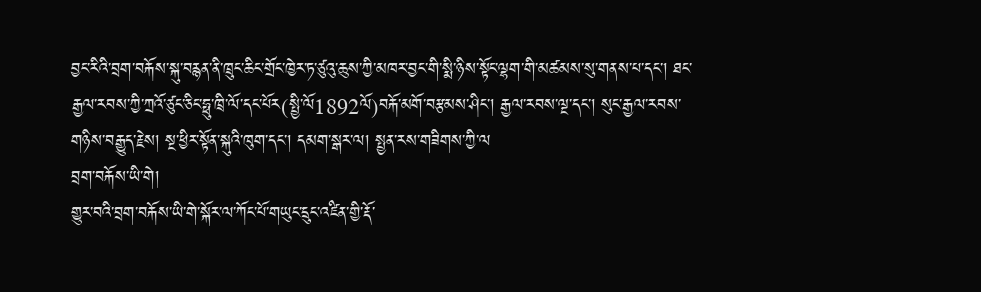བྱང་རིའི་བྲག་བརྐོས་སྐུ་བརྙན་ནི་ཁྲུང་ཆིང་གྲོང་ཁྱེར་ཏ་ཙུའུ་ཆུས་ཀྱི་མཁར་བྱང་གི་སྨི་ཉིས་སྟོང་ལྷག་གི་མཚམས་སུ་གནས་པ་དང་། ཐང་རྒྱལ་རབས་ཀྱི་ཀྲའོ་ཙུང་ཅིང་ཧྥུ་ཁྲི་ལོ་དང་པོར(སྤྱི་ལོ1892ལོ)བརྐོ་མགོ་བརྩམས་ཤིང་། རྒྱལ་རབས་ལྔ་དང་། སུང་རྒྱལ་རབས་གཉིས་བརྒྱུད་རྗེས། སྔ་ཕྱིར་སྟོན་སྐུའི་ཁུག་དང་། དམག་སྒར་ལ། སྤྱན་རས་གཟིགས་ཀྱི་ལ
བྲག་བརྐོས་ཡི་གེ།
གྱུར་བའི་བྲག་བརྐོས་ཡི་གེ་སྐོར་ལ་ཀོང་པོ་གཡུང་དྲུང་འཛིན་གྱི་རྡོ་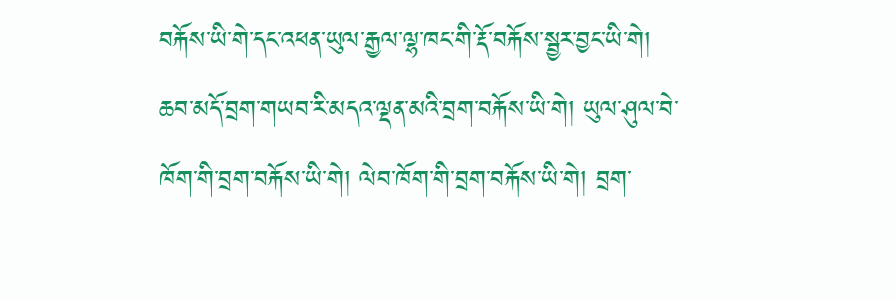བརྐོས་ཡི་གེ་དང་འཕན་ཡུལ་རྒྱལ་ལྷ་ཁང་གི་རྡོ་བརྐོས་སྦྱར་བྱང་ཡི་གེ། ཆབ་མདོ་བྲག་གཡབ་རི་མདའ་ལྡན་མའི་བྲག་བརྐོས་ཡི་གེ། ཡུལ་ཤུལ་བེ་ཁོག་གི་བྲག་བརྐོས་ཡི་གེ། ལེབ་ཁོག་གི་བྲག་བརྐོས་ཡི་གེ། བྲག་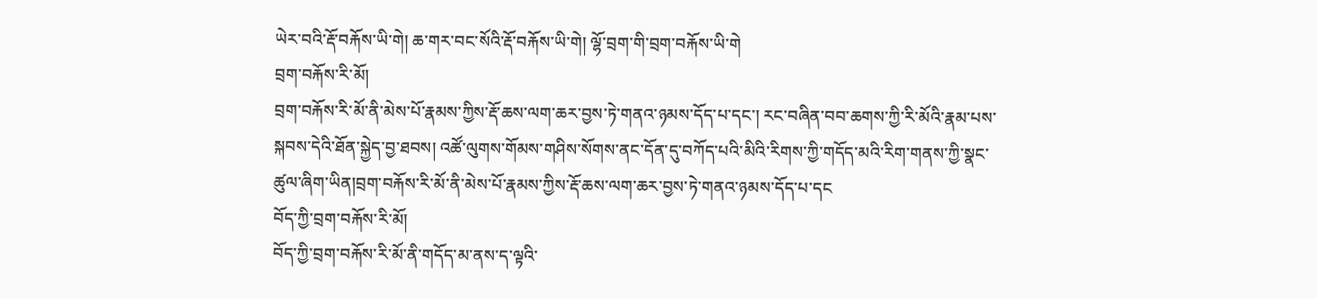ཡེར་བའི་རྡོ་བརྐོས་ཡི་གེ། ཆ་གར་བང་སོའི་རྡོ་བརྐོས་ཡི་གེ། ལྷོ་བྲག་གི་བྲག་བརྐོས་ཡི་གེ
བྲག་བརྐོས་རི་མོ།
བྲག་བརྐོས་རི་མོ་ནི་མེས་པོ་རྣམས་ཀྱིས་རྡོ་ཆས་ལག་ཆར་བྱས་ཏེ་གནའ་ཉམས་དོད་པ་དང་། རང་བཞིན་བབ་ཆགས་ཀྱི་རི་མོའི་རྣམ་པས་སྐབས་དེའི་ཐོན་སྐྱེད་བྱ་ཐབས། འཚོ་ལུགས་གོམས་གཤིས་སོགས་ནང་དོན་དུ་བཀོད་པའི་མིའི་རིགས་ཀྱི་གདོད་མའི་རིག་གནས་ཀྱི་སྣང་ཚུལ་ཞིག་ཡིན།བྲག་བརྐོས་རི་མོ་ནི་མེས་པོ་རྣམས་ཀྱིས་རྡོ་ཆས་ལག་ཆར་བྱས་ཏེ་གནའ་ཉམས་དོད་པ་དང
བོད་ཀྱི་བྲག་བརྐོས་རི་མོ།
བོད་ཀྱི་བྲག་བརྐོས་རི་མོ་ནི་གདོད་མ་ནས་ད་ལྟའི་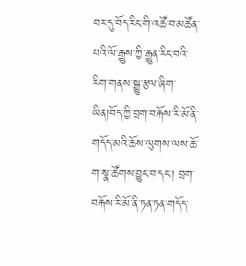བར་དུ་བོད་རིང་གི་འཚོ་བ་མཚོན་པའི་ལོ་རྒྱུས་ཀྱི་རྒྱུན་རིང་བའི་རིག་གནས་སྒྱུ་རྩལ་ཞིག་ཡིན།བོད་ཀྱི་བྲག་བརྐོས་རི་མོ་ནི་གདོད་མའི་ཆོས་ལུགས་ལས་ཆོ་ག་སྣ་ཚོགས་བྱུང་བ་དང་། བྲག་བརྐོས་རི་མོ་ནི་ཏན་ཏན་གདོད་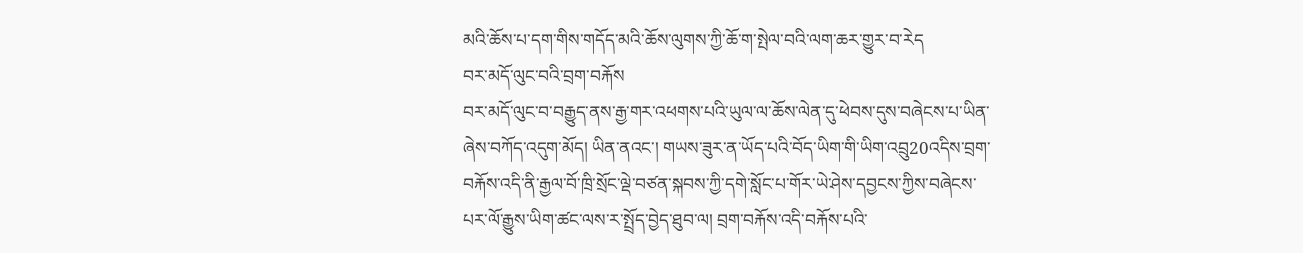མའི་ཆོས་པ་དག་གིས་གདོད་མའི་ཆོས་ལུགས་ཀྱི་ཆོ་ག་སྤེལ་བའི་ལག་ཆར་གྱུར་བ་རེད
བར་མདོ་ལུང་བའི་བྲག་བརྐོས
བར་མདོ་ལུང་བ་བརྒྱུད་ནས་རྒྱ་གར་འཕགས་པའི་ཡུལ་ལ་ཆོས་ལེན་དུ་ཕེབས་དུས་བཞེངས་པ་ཡིན་ཞེས་བཀོད་འདུག་མོད། ཡིན་ནའང་། གཡས་ཟུར་ན་ཡོད་པའི་བོད་ཡིག་གི་ཡིག་འབྲུ20འདིས་བྲག་བརྐོས་འདི་ནི་རྒྱལ་བོ་ཁྲི་སྲོང་ལྡེ་བཙན་སྐབས་ཀྱི་དགེ་སློང་པ་གོར་ཡེ་ཤེས་དབྱངས་ཀྱིས་བཞེངས་པར་ལོ་རྒྱུས་ཡིག་ཚང་ལས་ར་སྤྲོད་བྱེད་ཐུབ་ལ། བྲག་བརྐོས་འདི་བརྐོས་པའི་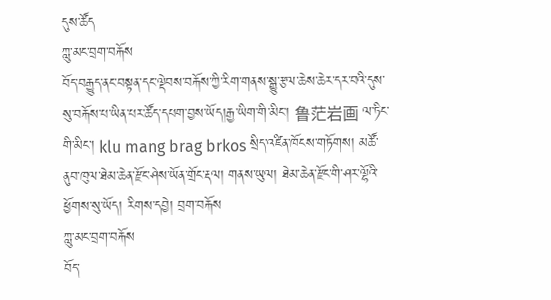དུས་ཚོད
ཀླུ་མང་བྲག་བརྐོས
བོད་བརྒྱུད་ནང་བསྟན་དང་ལྡེབས་བརྐོས་ཀྱི་རིག་གནས་སྒྱུ་རྩལ་ཆེས་ཆེར་དར་བའི་དུས་སུ་བརྐོས་པ་ཡིན་པར་ཚོད་དཔག་བྱས་ཡོད།རྒྱ་ཡིག་གི་མིང་། 鲁茫岩画 ལ་ཏིང་གི་མིང་། klu mang brag brkos སྲིད་འཛིན་ཁོངས་གཏོགས། མཚོ་ནུབ་ཁུལ་ཐེམ་ཆེན་རྫོང་ཤེས་ཡོན་གྲོང་རྡལ། གནས་ཡུལ། ཐེམ་ཆེན་རྫོང་གི་ཤར་ལྷོའི་ཕྱོགས་སུ་ཡོད། རིགས་དབྱེ། བྲག་བརྐོས
ཀླུ་མང་བྲག་བརྐོས
བོད་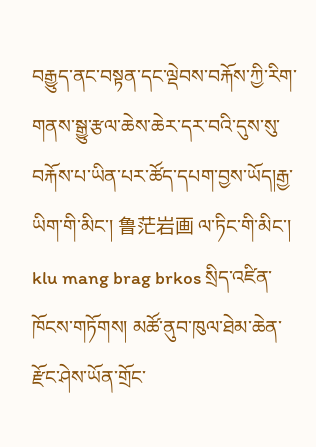བརྒྱུད་ནང་བསྟན་དང་ལྡེབས་བརྐོས་ཀྱི་རིག་གནས་སྒྱུ་རྩལ་ཆེས་ཆེར་དར་བའི་དུས་སུ་བརྐོས་པ་ཡིན་པར་ཚོད་དཔག་བྱས་ཡོད།རྒྱ་ཡིག་གི་མིང་། 鲁茫岩画 ལ་ཏིང་གི་མིང་། klu mang brag brkos སྲིད་འཛིན་ཁོངས་གཏོགས། མཚོ་ནུབ་ཁུལ་ཐེམ་ཆེན་རྫོང་ཤེས་ཡོན་གྲོང་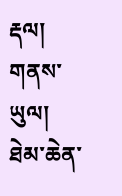རྡལ། གནས་ཡུལ། ཐེམ་ཆེན་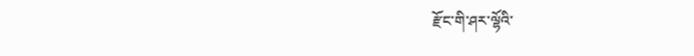རྫོང་གི་ཤར་ལྷོའི་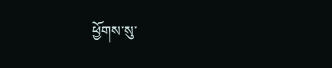ཕྱོགས་སུ་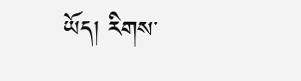ཡོད། རིགས་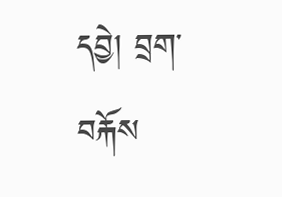དབྱེ། བྲག་བརྐོས